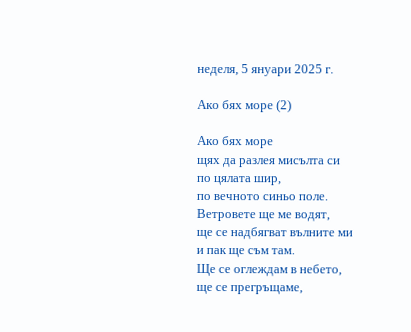неделя, 5 януари 2025 г.

Ако бях море (2)

Ако бях море
щях да разлея мисълта си
по цялата шир,
по вечното синьо поле.
Ветровете ще ме водят,
ще се надбягват вълните ми
и пак ще съм там.
Ще се оглеждам в небето,
ще се прегръщаме,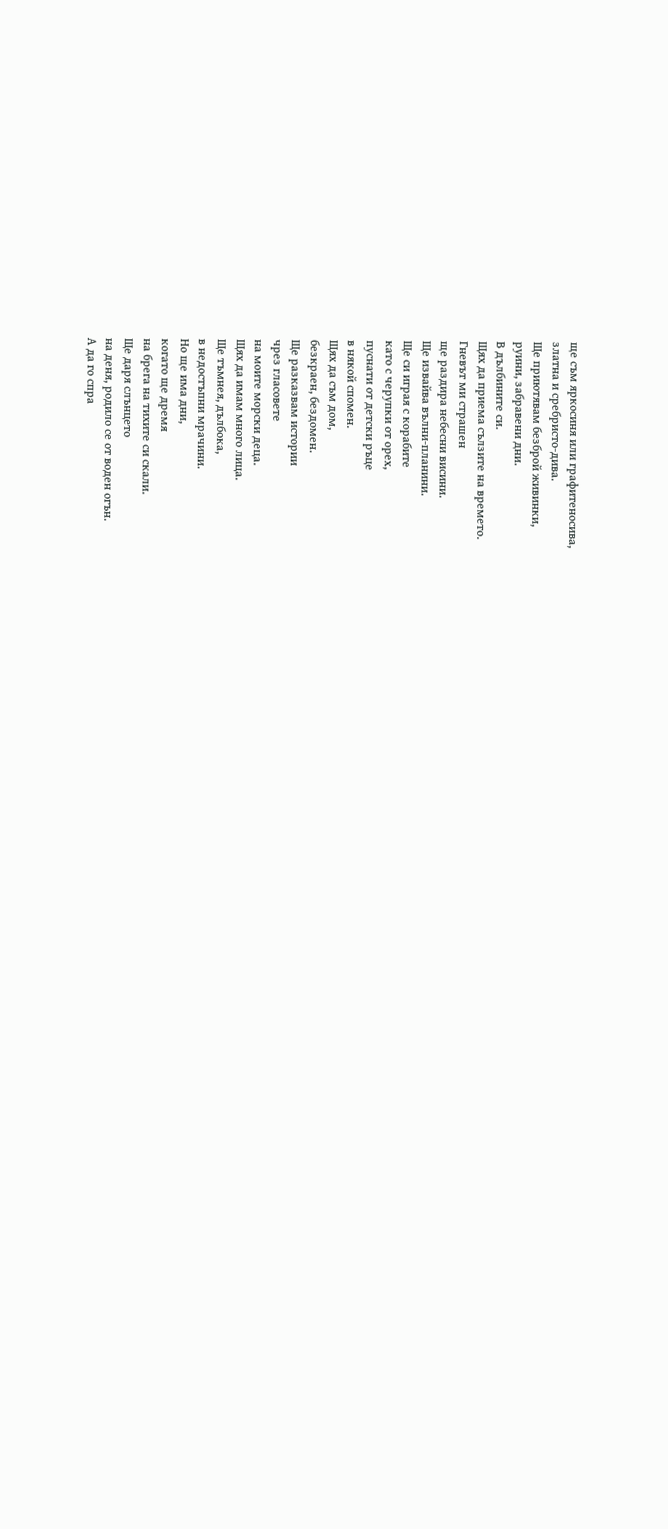ще съм яркосиня или графитеносива,
златна и сребристо-дива.
Ще приютявам безброй живинки,
руини, забравени дни.
В дълбините си.
Щях да приема сълзите на времето.
Гневът ми страшен
ще раздира небесни висини.
Ще извайва вълни-планини.
Ще си играя с корабите
като с черупки от орех,
пуснати от детски ръце
в някой спомен.
Щях да съм дом,
безкраен, бездомен.
Ще разказвам истории
чрез гласовете
на моите морски деца.
Щях да имам много лица.
Ще тъмнея, дълбока,
в недостъпни мрачини.
Но ще има дни,
когато ще дремя
на брега на тихите си скали.
Ще даря слънцето
на деня, родило се от воден огън.
А да го спра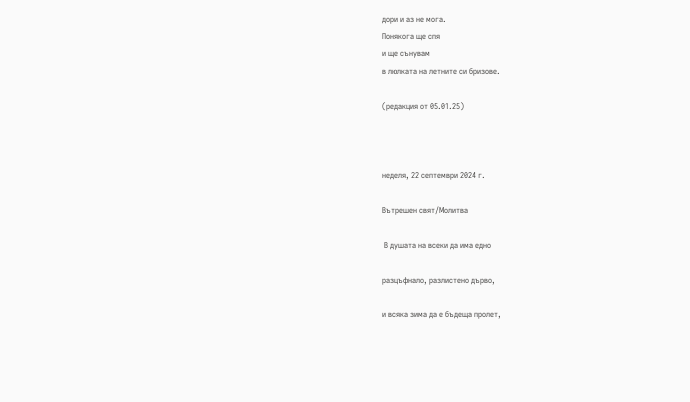дори и аз не мога.
Понякога ще спя
и ще сънувам
в люлката на летните си бризове.

(редакция от 05.01.25)



неделя, 22 септември 2024 г.

Вътрешен свят/Молитва

 В душата на всеки да има едно

разцъфнало, разлистено дърво,

и всяка зима да е бъдеща пролет,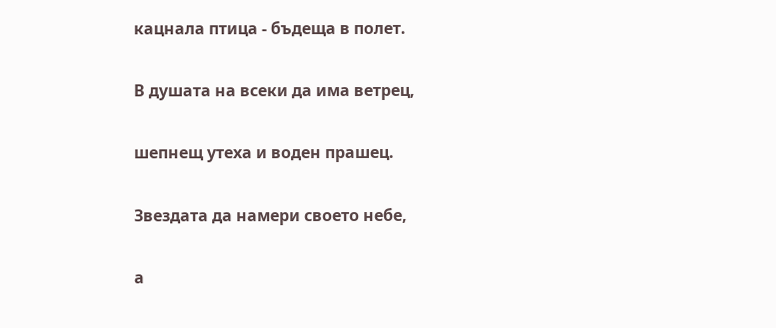кацнала птица - бъдеща в полет.

В душата на всеки да има ветрец,

шепнещ утеха и воден прашец.

Звездата да намери своето небе,

а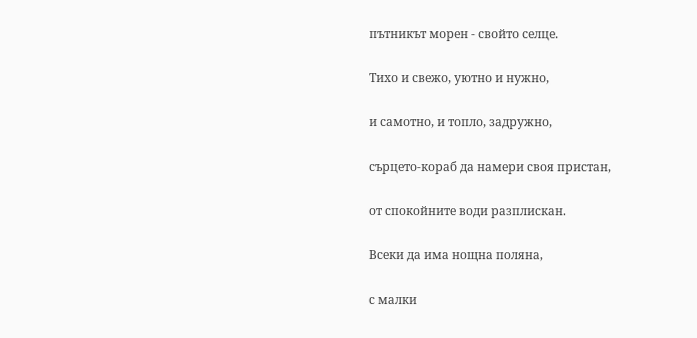пътникът морен - свойто селце.

Тихо и свежо, уютно и нужно,

и самотно, и топло, задружно,

сърцето-кораб да намери своя пристан,

от спокойните води разплискан.

Всеки да има нощна поляна,

с малки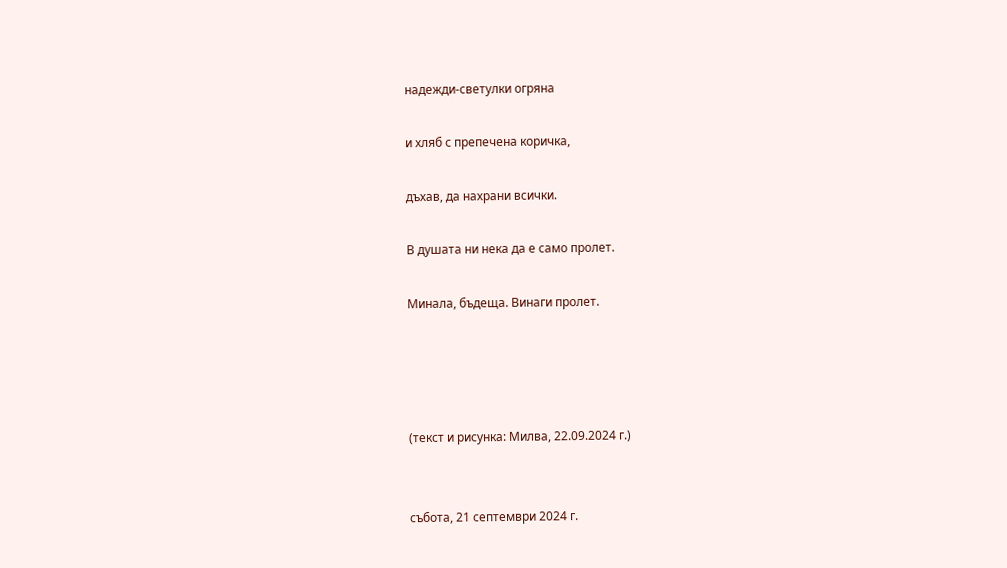надежди-светулки огряна

и хляб с препечена коричка,

дъхав, да нахрани всички.

В душата ни нека да е само пролет.

Минала, бъдеща. Винаги пролет.




(текст и рисунка: Милва, 22.09.2024 г.)


събота, 21 септември 2024 г.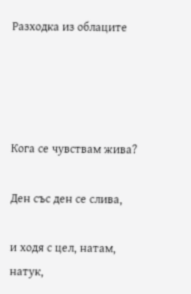Разходка из облаците




Кога се чувствам жива?

Ден със ден се слива,

и ходя с цел, натам, натук,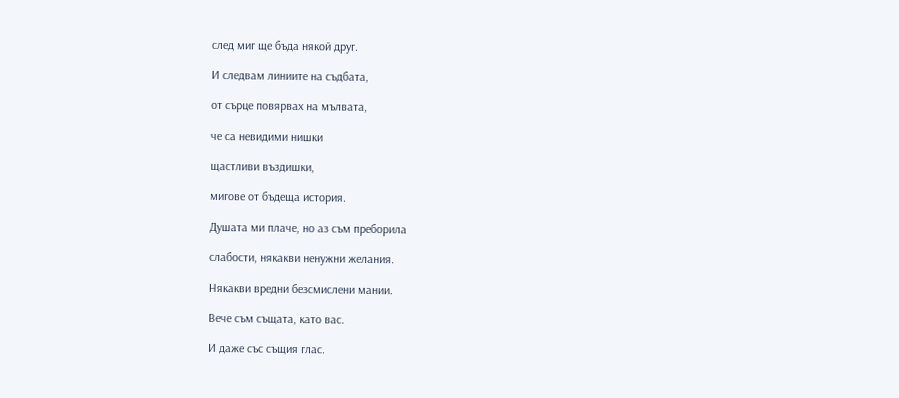след миг ще бъда някой друг.

И следвам линиите на съдбата,

от сърце повярвах на мълвата,

че са невидими нишки

щастливи въздишки,

мигове от бъдеща история.

Душата ми плаче, но аз съм преборила

слабости, някакви ненужни желания.

Някакви вредни безсмислени мании.

Вече съм същата, като вас.

И даже със същия глас.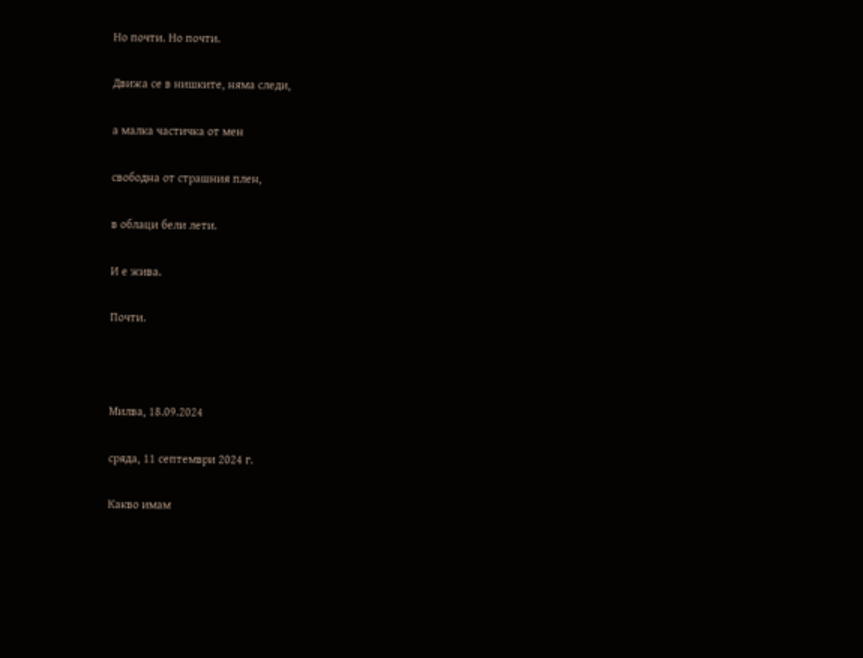Но почти. Но почти.

Движа се в нишките, няма следи,

а малка частичка от мен

свободна от страшния плен,

в облаци бели лети.

И е жива.

Почти.



Милва, 18.09.2024

сряда, 11 септември 2024 г.

Какво имам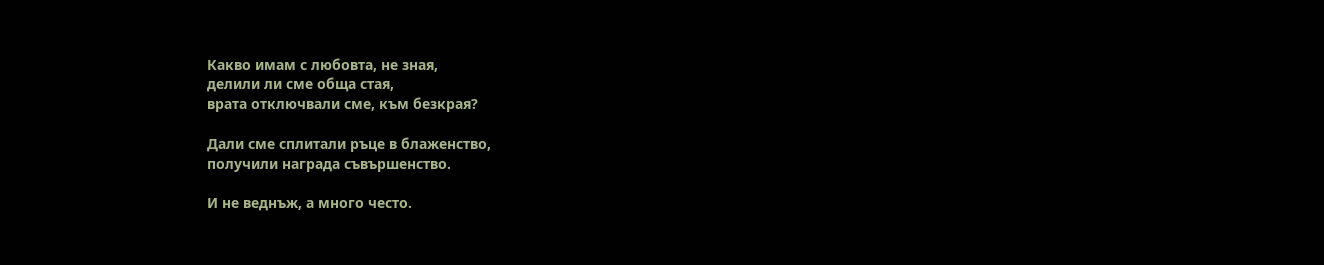Какво имам с любовта, не зная,
делили ли сме обща стая,
врата отключвали сме, към безкрая?

Дали сме сплитали ръце в блаженство,
получили награда съвършенство.

И не веднъж, а много често.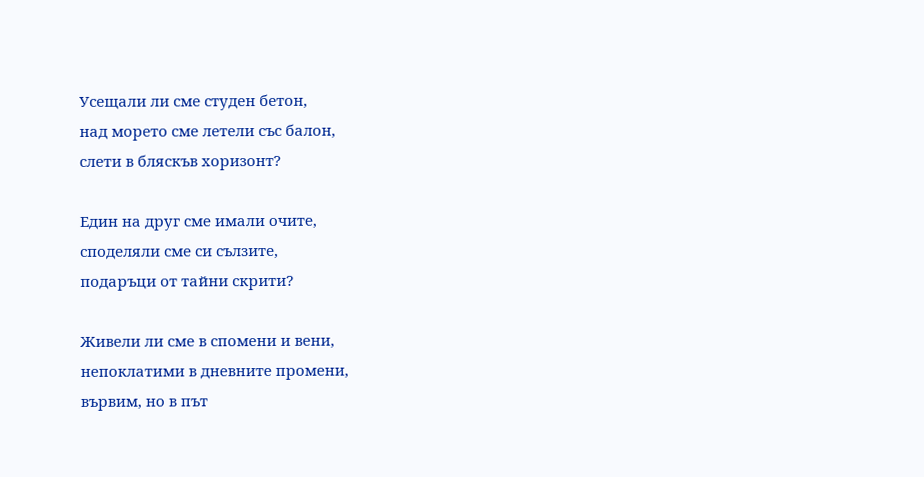Усещали ли сме студен бетон,
над морето сме летели със балон,
слети в бляскъв хоризонт?

Един на друг сме имали очите,
споделяли сме си сълзите,
подаръци от тайни скрити?

Живели ли сме в спомени и вени,
непоклатими в дневните промени,
вървим, но в път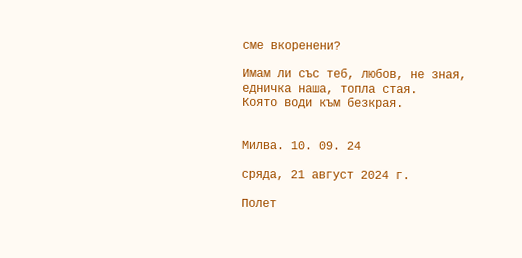сме вкоренени?

Имам ли със теб, любов, не зная,
едничка наша, топла стая.
Която води към безкрая.


Милва. 10. 09. 24

сряда, 21 август 2024 г.

Полет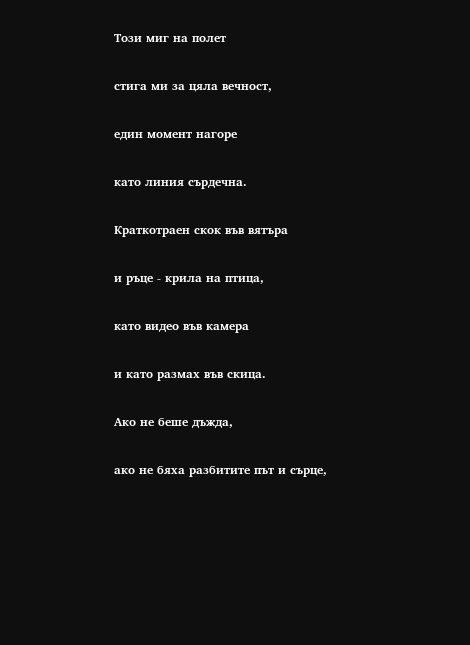Този миг на полет

стига ми за цяла вечност,

един момент нагоре

като линия сърдечна.

Краткотраен скок във вятъра

и ръце - крила на птица,

като видео във камера

и като размах във скица.

Ако не беше дъжда,

ако не бяха разбитите път и сърце,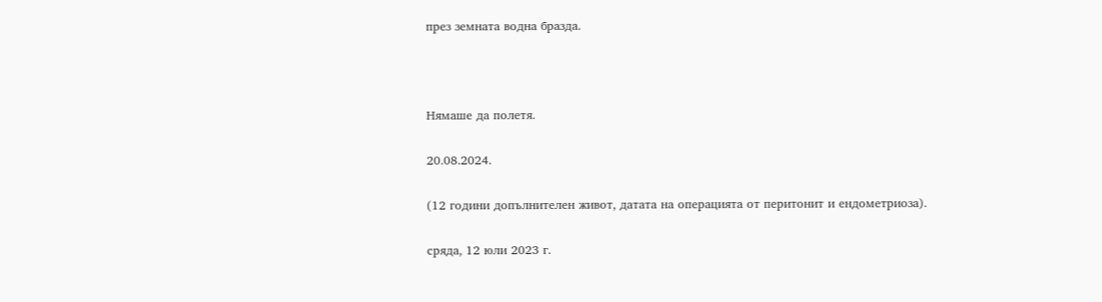през земната водна бразда.



Нямаше да полетя.

20.08.2024.

(12 години допълнителен живот, датата на операцията от перитонит и ендометриоза).

сряда, 12 юли 2023 г.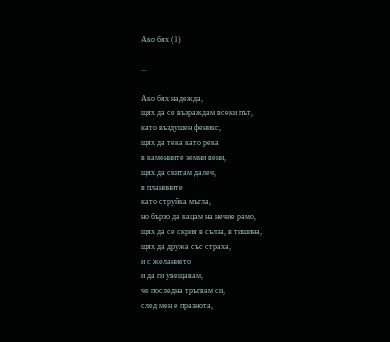Ако бях (1)

...

Aко бях надежда,
щях да се възраждам всеки път,
като въздушен феникс,
щях да тека като река
в каменните земни вени,
щях да скитам далеч,
в планините
като струйка мъгла,
но бързо да кацам на нечие рамо,
щях да се скрия в сълза, в тишина,
щях да дружа със страха,
и с желанието
и да ги увещавам,
че последна тръгвам си,
след мен е празнота,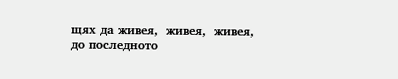щях да живея,  живея,  живея,
до последното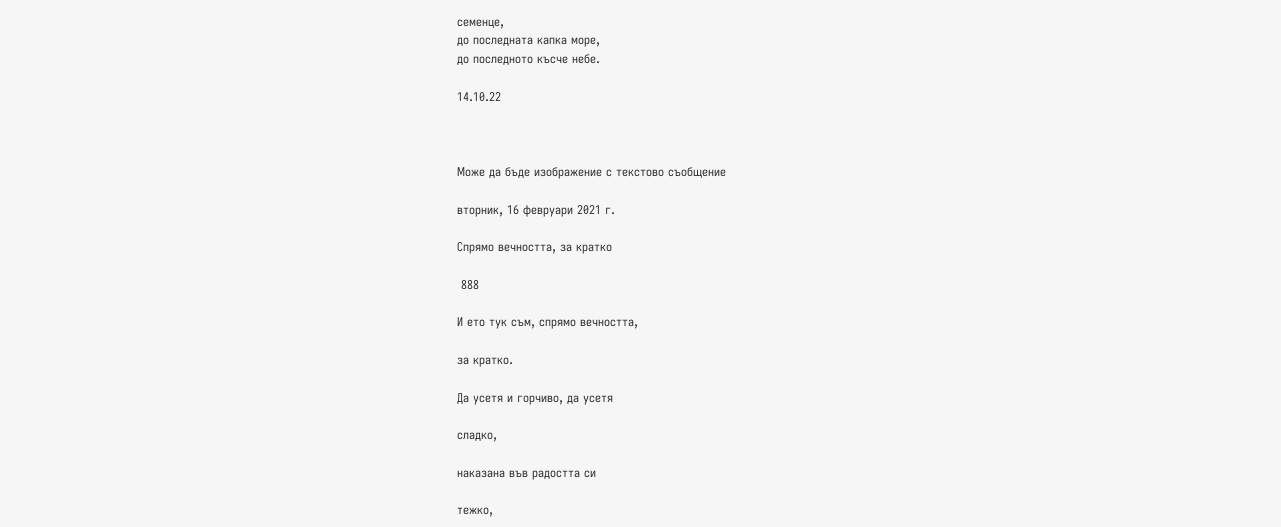семенце,
до последната капка море,
до последното късче небе.

14.10.22



Може да бъде изображение с текстово съобщение

вторник, 16 февруари 2021 г.

Спрямо вечността, за кратко

 888

И ето тук съм, спрямо вечността,

за кратко.

Да усетя и горчиво, да усетя

сладко,

наказана във радостта си

тежко,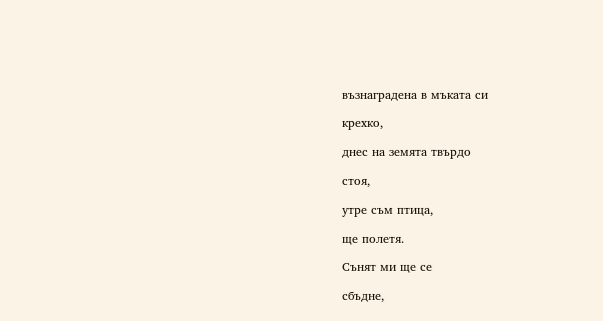възнаградена в мъката си

крехко,

днес на земята твърдо

стоя,

утре съм птица,

ще полетя.

Сънят ми ще се

сбъдне,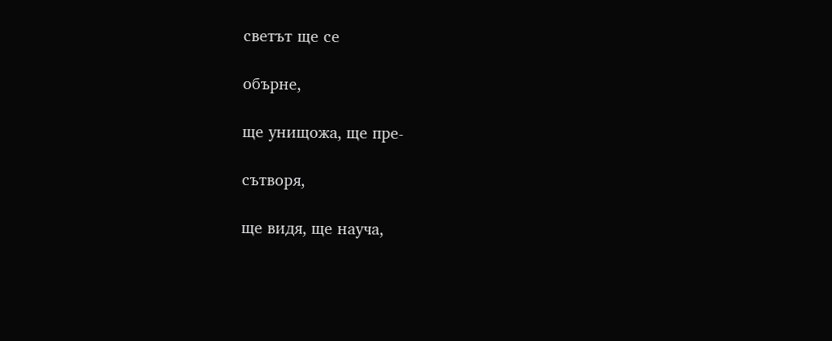светът ще се

обърне,

ще унищожа, ще пре-

сътворя,

ще видя, ще науча,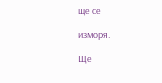ще се

изморя.

Ще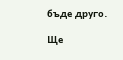бъде друго.

Ще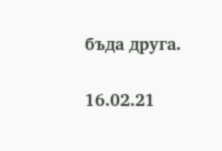бъда друга.


16.02.21